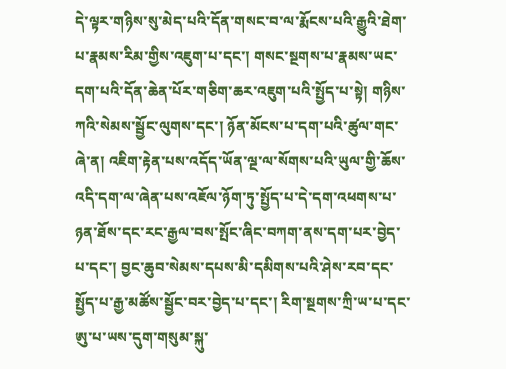དེ་ལྟར་གཉིས་སུ་མེད་པའི་དོན་གསང་བ་ལ་རྨོངས་པའི་རྒྱུའི་ཐེག་པ་རྣམས་རིམ་གྱིས་འཇུག་པ་དང་། གསང་སྔགས་པ་རྣམས་ཡང་དག་པའི་དོན་ཆེན་པོར་གཅིག་ཆར་འཇུག་པའི་སྤྱོད་པ་སྟེ། གཉིས་ཀའི་སེམས་སྦྱོང་ལུགས་དང་། ཉོན་མོངས་པ་དག་པའི་ཚུལ་གང་ཞེ་ན། འཇིག་རྟེན་པས་འདོད་ཡོན་ལྔ་ལ་སོགས་པའི་ཡུལ་གྱི་ཆོས་འདི་དག་ལ་ཞེན་པས་འཇོལ་ཉོག་ཏུ་སྤྱོད་པ་དེ་དག་འཕགས་པ་ཉན་ཐོས་དང་རང་རྒྱལ་བས་སྤོང་ཞིང་བཀག་ནས་དག་པར་བྱེད་པ་དང་། བྱང་ཆུབ་སེམས་དཔས་མི་དམིགས་པའི་ཤེས་རབ་དང་སྤྱོད་པ་རྒྱ་མཚོས་སྦྱོང་བར་བྱེད་པ་དང་། རིག་སྔགས་ཀྲི་ཡ་པ་དང་ཨུ་པ་ཡས་དུག་གསུམ་སྐུ་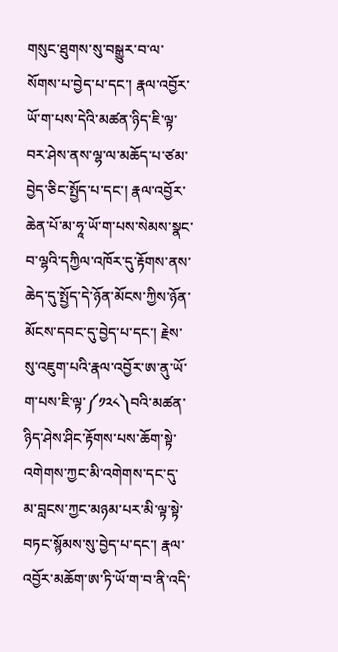གསུང་ཐུགས་སུ་བསྒྱུར་བ་ལ་སོགས་པ་བྱེད་པ་དང་། རྣལ་འབྱོར་ཡོ་ག་པས་དེའི་མཚན་ཉིད་ཇི་ལྟ་བར་ཤེས་ནས་ལྷ་ལ་མཆོད་པ་ཙམ་བྱེད་ཅིང་སྤྱོད་པ་དང་། རྣལ་འབྱོར་ཆེན་པོ་མ་ཧཱ་ཡོ་ག་པས་སེམས་སྣང་བ་ལྷའི་དཀྱིལ་འཁོར་དུ་རྟོགས་ནས་ཆེད་དུ་སྤྱོད་དེ་ཉོན་མོངས་ཀྱིས་ཉོན་མོངས་དབང་དུ་བྱེད་པ་དང་། རྗེས་སུ་འཇུག་པའི་རྣལ་འབྱོར་ཨ་ནུ་ཡོ་ག་པས་ཇི་ལྟ་༼༡༢༨༽བའི་མཚན་ཉིད་ཤེས་ཤིང་རྟོགས་པས་ཆོག་སྟེ་འགེགས་ཀྱང་མི་འགེགས་དང་དུ་མ་བླངས་ཀྱང་མཉམ་པར་མི་ལྟ་སྟེ་བཏང་སྙོམས་སུ་བྱེད་པ་དང་། རྣལ་འབྱོར་མཆོག་ཨ་ཏི་ཡོ་ག་བ་ནི་འདི་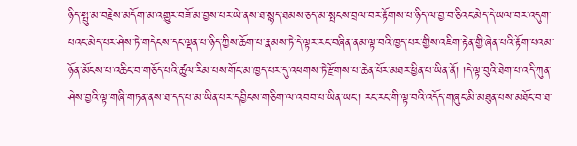ཉིད་སྤུ་མ་བརྗེས་མདོག་མ་འགྱུར་བཟོ་མ་བྱས་པར་ཡེ་ནས་ཐ་སྙད་ཐམས་ཅད་མ་སྤངས་བྲལ་བར་རྟོགས་པ་ཉིད་ལ་བྱ་བ་ཅིའང་མེད་དེ་ཡལ་བར་འདུག་པའང་མེད་པར་ཤེས་ཏེ་གདེངས་དང་ལྡན་པ་ཉིད་ཀྱིས་ཆོག་པ་རྣམས་ཏེ་དེ་ལྟར་རང་བཞིན་ནམ་ལྟ་བའི་ཁྱད་པར་གྱིས་འཇིག་རྟེན་གྱི་ཞེན་པའི་རྟོག་པའམ་ཉོན་མོངས་པ་འཆིང་བ་གཅོད་པའི་ཚུལ་རིམ་པས་གོང་མ་ཁྱད་པར་དུ་འཕགས་ཏེ་རྫོགས་པ་ཆེན་པོར་མཐར་ཕྱིན་པ་ཡིན་ནོ། །དེ་ལྟ་བུའི་ཐེག་པ་འདི་ཀུན་ཤེས་བྱའི་ལྟ་གཞི་གཏན་ནས་ཐ་དད་པ་མ་ཡིན་པར་དབྱིངས་གཅིག་ལ་འབབ་པ་ཡིན་ཡང་། རང་རང་གི་ལྟ་བའི་འདོད་གཞུང་མི་མཐུན་པས་མཐོང་བ་ཐ་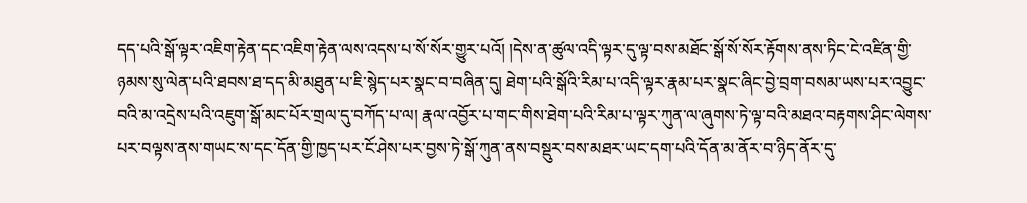དད་པའི་སྒོ་ལྟར་འཇིག་རྟེན་དང་འཇིག་རྟེན་ལས་འདས་པ་སོ་སོར་གྱུར་པའོ། །དེས་ན་ཚུལ་འདི་ལྟར་དུ་ལྟ་བས་མཐོང་སྒོ་སོ་སོར་རྟོགས་ནས་ཏིང་ངེ་འཛིན་གྱི་ཉམས་སུ་ལེན་པའི་ཐབས་ཐ་དད་མི་མཐུན་པ་ཇི་སྙེད་པར་སྣང་བ་བཞིན་དུ། ཐེག་པའི་སྒོའི་རིམ་པ་འདི་ལྟར་རྣམ་པར་སྣང་ཞིང་བྱེ་བྲག་བསམ་ཡས་པར་འབྱུང་བའི་མ་འདྲེས་པའི་འཇུག་སྒོ་མང་པོར་གྲལ་དུ་བཀོད་པ་ལ། རྣལ་འབྱོར་པ་གང་གིས་ཐེག་པའི་རིམ་པ་ལྟར་ཀུན་ལ་ཞུགས་ཏེ་ལྟ་བའི་མཐའ་བརྟགས་ཤིང་ལེགས་པར་བལྟས་ནས་གཡང་ས་དང་དོན་གྱི་ཁྱད་པར་ངོ་ཤེས་པར་བྱས་ཏེ་སྒོ་ཀུན་ནས་བསྡུར་བས་མཐར་ཡང་དག་པའི་དོན་མ་ནོར་བ་ཉིད་ནོར་དུ་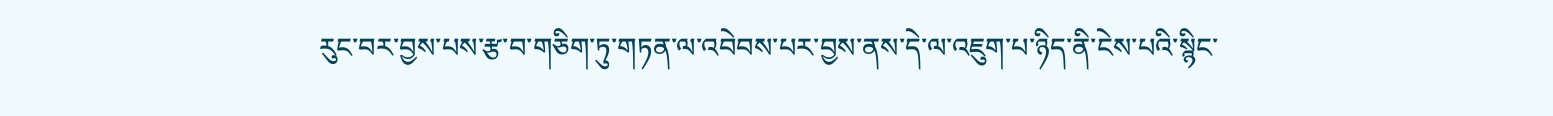རུང་བར་བྱས་པས་རྩ་བ་གཅིག་ཏུ་གཏན་ལ་འབེབས་པར་བྱས་ནས་དེ་ལ་འཇུག་པ་ཉིད་ནི་ངེས་པའི་སྙིང་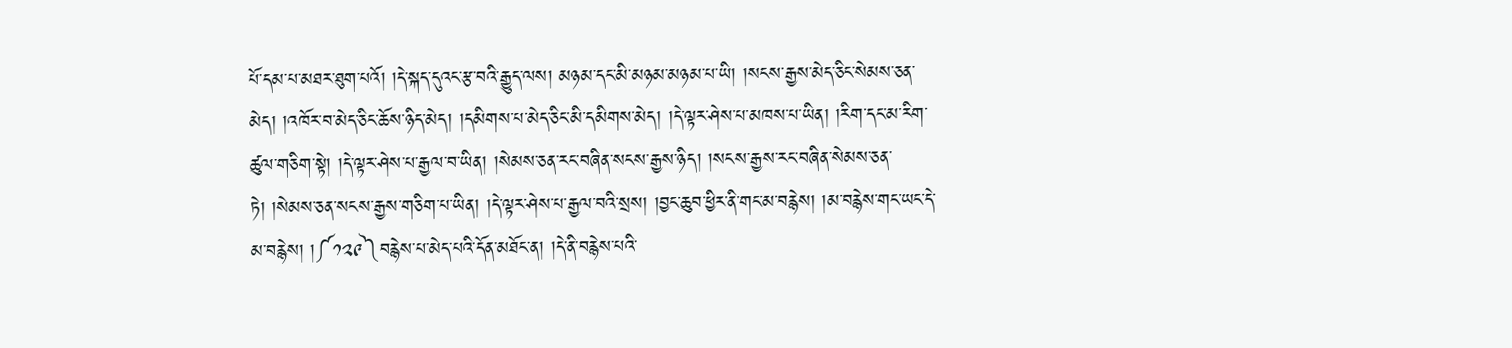པོ་དམ་པ་མཐར་ཐུག་པའོ། །དེ་སྐད་དུའང་རྩ་བའི་རྒྱུད་ལས། མཉམ་དང་མི་མཉམ་མཉམ་པ་ཡི། །སངས་རྒྱས་མེད་ཅིང་སེམས་ཅན་མེད། །འཁོར་བ་མེད་ཅིང་ཆོས་ཉིད་མེད། །དམིགས་པ་མེད་ཅིང་མི་དམིགས་མེད། །དེ་ལྟར་ཤེས་པ་མཁས་པ་ཡིན། །རིག་དང་མ་རིག་ཚུལ་གཅིག་སྟེ། །དེ་ལྟར་ཤེས་པ་རྒྱལ་བ་ཡིན། །སེམས་ཅན་རང་བཞིན་སངས་རྒྱས་ཉིད། །སངས་རྒྱས་རང་བཞིན་སེམས་ཅན་ཏེ། །སེམས་ཅན་སངས་རྒྱས་གཅིག་པ་ཡིན། །དེ་ལྟར་ཤེས་པ་རྒྱལ་བའི་སྲས། །བྱང་ཆུབ་ཕྱིར་ནི་གང་མ་བརྙེས། །མ་བརྙེས་གང་ཡང་དེ་མ་བརྙེས། །༼༡༢༩༽བརྙེས་པ་མེད་པའི་དོན་མཐོང་ན། །དེ་ནི་བརྙེས་པའི་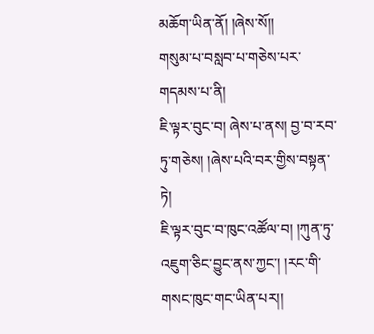མཆོག་ཡིན་ནོ། །ཞེས་སོ།།
གསུམ་པ་བསླབ་པ་གཅེས་པར་གདམས་པ་ནི།
ཇི་ལྟར་བུང་བ། ཞེས་པ་ནས། བྱ་བ་རབ་ཏུ་གཅེས། །ཞེས་པའི་བར་གྱིས་བསྟན་ཏེ།
ཇི་ལྟར་བུང་བ་ཁུང་འཚོལ་བ། །ཀུན་ཏུ་འཇུག་ཅིང་བྱུང་ནས་ཀྱང་། །རང་གི་གསང་ཁུང་གང་ཡིན་པར།།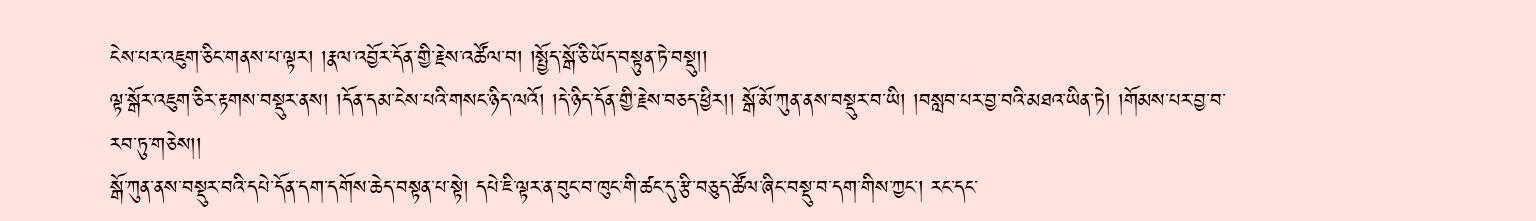ངེས་པར་འཇུག་ཅིང་གནས་པ་ལྟར། །རྣལ་འབྱོར་དོན་གྱི་རྗེས་འཚོལ་བ། །སྤྱོད་སྒོ་ཅི་ཡོད་བསྟུན་ཏེ་བསྡུ།།
ལྟ་སྒོར་འཇུག་ཅིར་རྟགས་བསྡུར་ནས། །དོན་དམ་ངེས་པའི་གསང་ཉིད་ལའོ། །དེ་ཉིད་དོན་གྱི་རྗེས་བཅད་ཕྱིར།། སྒོ་མོ་ཀུན་ནས་བསྡུར་བ་ཡི། །བསླབ་པར་བྱ་བའི་མཐའ་ཡིན་ཏེ། །གོམས་པར་བྱ་བ་རབ་ཏུ་གཅེས།།
སྒོ་ཀུན་ནས་བསྡུར་བའི་དཔེ་དོན་དག་དགོས་ཆེད་བསྟན་པ་སྟེ། དཔེ་ཇི་ལྟར་ན་བུང་བ་ཁུང་གི་ཚང་དུ་རྩི་བཅུད་ཚོལ་ཞིང་བསྡུ་བ་དག་གིས་ཀྱང་། རང་དང་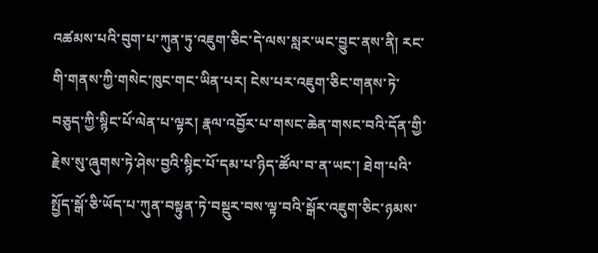འཚམས་པའི་བུག་པ་ཀུན་ཏུ་འཇུག་ཅིང་དེ་ལས་སླར་ཡང་བྱུང་ནས་ནི། རང་གི་གནས་ཀྱི་གསེང་ཁུང་གང་ཡིན་པར། ངེས་པར་འཇུག་ཅིང་གནས་ཏེ་བཅུད་ཀྱི་སྙིང་པོ་ལེན་པ་ལྟར། རྣལ་འབྱོར་པ་གསང་ཆེན་གསང་བའི་དོན་གྱི་རྗེས་སུ་ཞུགས་ཏེ་ཤེས་བྱའི་སྙིང་པོ་དམ་པ་ཉིད་ཚོལ་བ་ན་ཡང་། ཐེག་པའི་སྤྱོད་སྒོ་ཅི་ཡོད་པ་ཀུན་བསྟུན་ཏེ་བསྡུར་བས་ལྟ་བའི་སྒོར་འཇུག་ཅིང་ཉམས་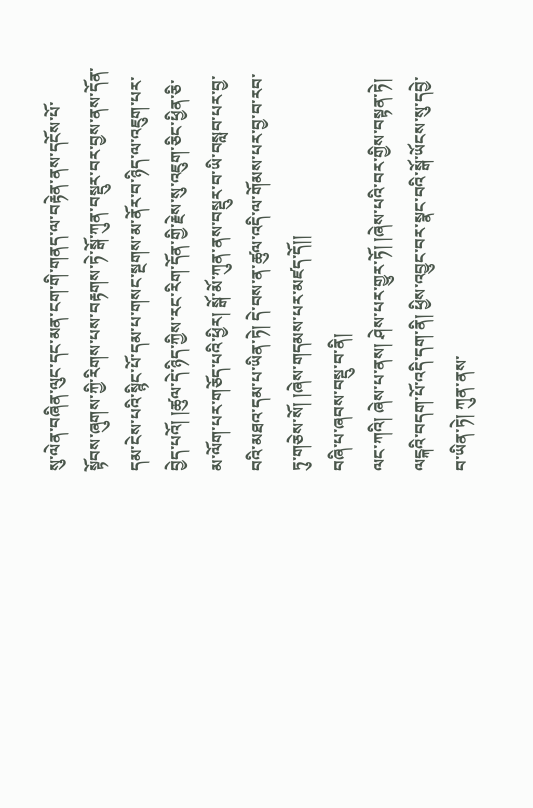སུ་ལེན་བཞིན་ལུང་དང་མན་ངག་གི་གནད་ལ་བརྟེན་ནས་དངོས་པོ་སྟོབས་ཞུགས་ཀྱི་རིགས་པས་བརྟགས་ཏེ་སྒོ་ཀུན་བསྡུར་བར་བྱས་ནས་དོན་དམ་ངེས་པའི་སྙིང་པོ་དམ་པ་གསང་སྔགས་མ་ནོར་བ་ཉིད་ལ་འཇུག་པར་བྱེད་པའོ། །ཚུལ་དེ་ཉིད་ཀྱིས་རང་རིག་དོན་གྱི་རྗེས་སུ་འཇུག་ཅིང་ཕྱིན་ཅི་མ་ལོག་པར་གཅོད་པའི་ཕྱིར། སྒོ་མོ་ཀུན་ནས་བསྡུར་བ་ཡི་བསླབ་པར་བྱ་བའི་མཐའ་དམ་པ་ཡིན་ཏེ། དེ་བས་ན་ཚུལ་འདི་ལ་གོམས་པར་བྱ་བ་རབ་ཏུ་གཅེས་སོ། །ཞེས་གདམས་པར་མཛད་དོ།།
བཞི་པ་ཞབས་བསྡུ་བ་ནི།
ལང་ཀའི། ཞེས་པ་ནས། ཤེས་པར་གྱུར་ཏོ། །ཞེས་པའི་བར་གྱིས་བསྟན་ཏེ།
ལངྐའི་བདག་པོ་འདི་དག་ནི། ཕྱིས་འབྱུང་བར་སྣང་བའི་སྒོ་ཡོངས་སུ་དབྱེ་བ་ཡིན་ཏེ། ཀུན་ནས་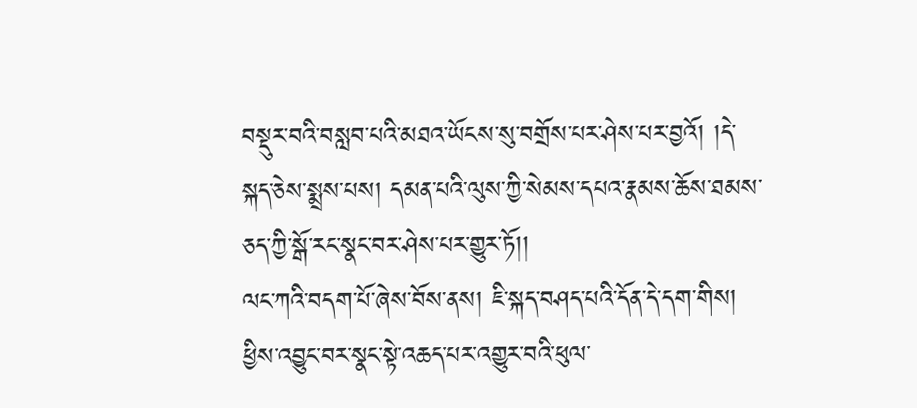བསྡུར་བའི་བསླབ་པའི་མཐའ་ཡོངས་སུ་བགྲོས་པར་ཤེས་པར་བྱའོ། །དེ་སྐད་ཅེས་སྨྲས་པས། དམན་པའི་ལུས་ཀྱི་སེམས་དཔའ་རྣམས་ཆོས་ཐམས་ཅད་ཀྱི་སྒོ་རང་སྣང་བར་ཤེས་པར་གྱུར་ཏོ།།
ལང་ཀའི་བདག་པོ་ཞེས་བོས་ནས། ཇི་སྐད་བཤད་པའི་དོན་དེ་དག་གིས། ཕྱིས་འབྱུང་བར་སྣང་སྟེ་འཆད་པར་འགྱུར་བའི་ཕུལ་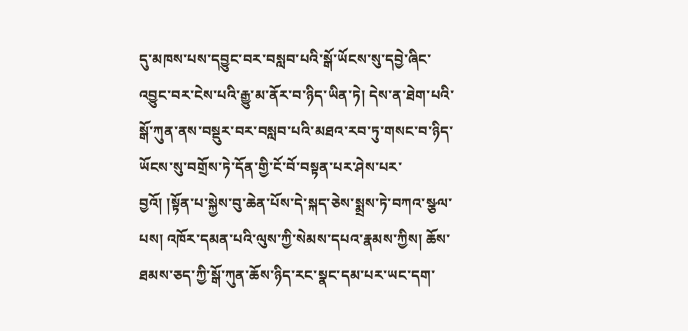དུ་མཁས་པས་དབྱུང་བར་བསླབ་པའི་སྒོ་ཡོངས་སུ་དབྱེ་ཞིང་འབྱུང་བར་ངེས་པའི་རྒྱུ་མ་ནོར་བ་ཉིད་ཡིན་ཏེ། དེས་ན་ཐེག་པའི་སྒོ་ཀུན་ནས་བསྡུར་བར་བསླབ་པའི་མཐའ་རབ་ཏུ་གསང་བ་ཉིད་ཡོངས་སུ་བགྲོས་ཏེ་དོན་གྱི་ངོ་བོ་བསྟན་པར་ཤེས་པར་བྱའོ། །སྟོན་པ་སྐྱེས་བུ་ཆེན་པོས་དེ་སྐད་ཅེས་སྨྲས་ཏེ་བཀའ་སྩལ་པས། འཁོར་དམན་པའི་ལུས་ཀྱི་སེམས་དཔའ་རྣམས་ཀྱིས། ཆོས་ཐམས་ཅད་ཀྱི་སྒོ་ཀུན་ཆོས་ཉིད་རང་སྣང་དམ་པར་ཡང་དག་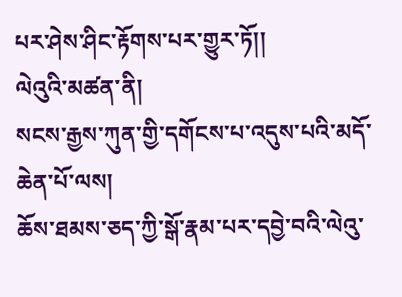པར་ཤེས་ཤིང་རྟོགས་པར་གྱུར་ཏོ།།
ལེའུའི་མཚན་ནི།
སངས་རྒྱས་ཀུན་གྱི་དགོངས་པ་འདུས་པའི་མདོ་ཆེན་པོ་ལས།
ཆོས་ཐམས་ཅད་ཀྱི་སྒོ་རྣམ་པར་དབྱེ་བའི་ལེའུ་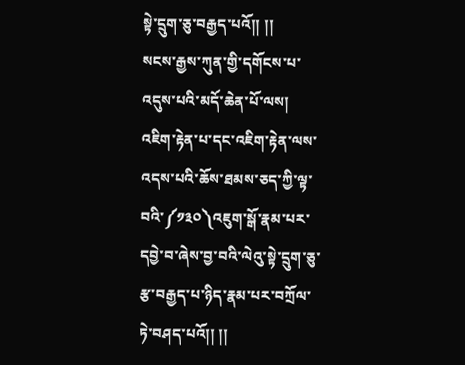སྟེ་དྲུག་ཅུ་བརྒྱད་པའོ།། །།
སངས་རྒྱས་ཀུན་གྱི་དགོངས་པ་འདུས་པའི་མདོ་ཆེན་པོ་ལས། འཇིག་རྟེན་པ་དང་འཇིག་རྟེན་ལས་འདས་པའི་ཆོས་ཐམས་ཅད་ཀྱི་ལྟ་བའི་༼༡༣༠༽འཇུག་སྒོ་རྣམ་པར་དབྱེ་བ་ཞེས་བྱ་བའི་ལེའུ་སྟེ་དྲུག་ཅུ་རྩ་བརྒྱད་པ་ཉིད་རྣམ་པར་བཀྲོལ་ཏེ་བཤད་པའོ།། །།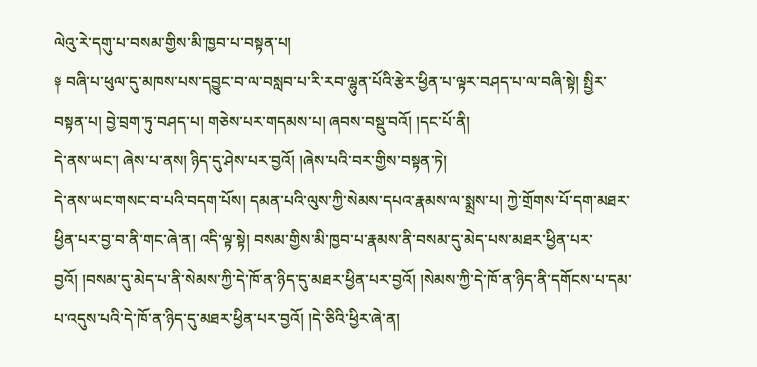ལེའུ་རེ་དགུ་པ་བསམ་གྱིས་མི་ཁྱབ་པ་བསྟན་པ།
༈ བཞི་པ་ཕུལ་དུ་མཁས་པས་དབྱུང་བ་ལ་བསླབ་པ་རི་རབ་ལྷུན་པོའི་རྩེར་ཕྱིན་པ་ལྟར་བཤད་པ་ལ་བཞི་སྟེ། སྤྱིར་བསྟན་པ། བྱེ་བྲག་ཏུ་བཤད་པ། གཅེས་པར་གདམས་པ། ཞབས་བསྡུ་བའོ། །དང་པོ་ནི།
དེ་ནས་ཡང་། ཞེས་པ་ནས། ཉིད་དུ་ཤེས་པར་བྱའོ། །ཞེས་པའི་བར་གྱིས་བསྟན་ཏེ།
དེ་ནས་ཡང་གསང་བ་པའི་བདག་པོས། དམན་པའི་ལུས་ཀྱི་སེམས་དཔའ་རྣམས་ལ་སྨྲས་པ། ཀྱེ་གྲོགས་པོ་དག་མཐར་ཕྱིན་པར་བྱ་བ་ནི་གང་ཞེ་ན། འདི་ལྟ་སྟེ། བསམ་གྱིས་མི་ཁྱབ་པ་རྣམས་ནི་བསམ་དུ་མེད་པས་མཐར་ཕྱིན་པར་བྱའོ། །བསམ་དུ་མེད་པ་ནི་སེམས་ཀྱི་དེ་ཁོ་ན་ཉིད་དུ་མཐར་ཕྱིན་པར་བྱའོ། །སེམས་ཀྱི་དེ་ཁོ་ན་ཉིད་ནི་དགོངས་པ་དམ་པ་འདུས་པའི་དེ་ཁོ་ན་ཉིད་དུ་མཐར་ཕྱིན་པར་བྱའོ། །དེ་ཅིའི་ཕྱིར་ཞེ་ན།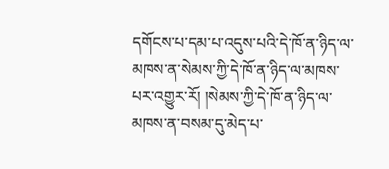དགོངས་པ་དམ་པ་འདུས་པའི་དེ་ཁོ་ན་ཉིད་ལ་མཁས་ན་སེམས་ཀྱི་དེ་ཁོ་ན་ཉིད་ལ་མཁས་པར་འགྱུར་རོ། །སེམས་ཀྱི་དེ་ཁོ་ན་ཉིད་ལ་མཁས་ན་བསམ་དུ་མེད་པ་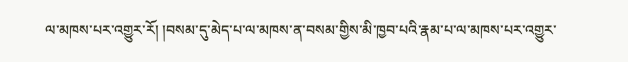ལ་མཁས་པར་འགྱུར་རོ། །བསམ་དུ་མེད་པ་ལ་མཁས་ན་བསམ་གྱིས་མི་ཁྱབ་པའི་རྣམ་པ་ལ་མཁས་པར་འགྱུར་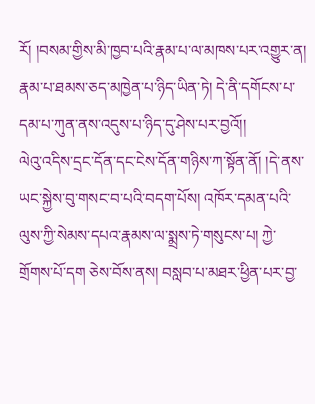རོ། །བསམ་གྱིས་མི་ཁྱབ་པའི་རྣམ་པ་ལ་མཁས་པར་འགྱུར་ན། རྣམ་པ་ཐམས་ཅད་མཁྱེན་པ་ཉིད་ཡིན་ཏེ། དེ་ནི་དགོངས་པ་དམ་པ་ཀུན་ནས་འདུས་པ་ཉིད་དུ་ཤེས་པར་བྱའོ།།
ལེའུ་འདིས་དྲང་དོན་དང་ངེས་དོན་གཉིས་ཀ་སྟོན་ནོ། །དེ་ནས་ཡང་སྐྱེས་བུ་གསང་བ་པའི་བདག་པོས། འཁོར་དམན་པའི་ལུས་ཀྱི་སེམས་དཔའ་རྣམས་ལ་སྨྲས་ཏེ་གསུངས་པ། ཀྱེ་གྲོགས་པོ་དག ཅེས་བོས་ནས། བསླབ་པ་མཐར་ཕྱིན་པར་བྱ་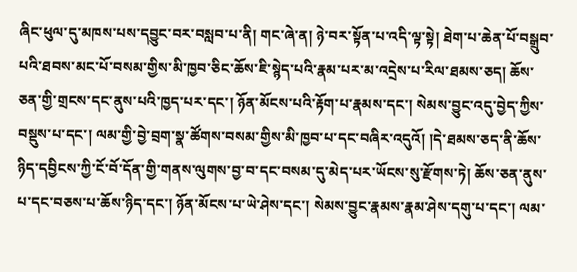ཞིང་ཕུལ་དུ་མཁས་པས་དབྱུང་བར་བསླབ་པ་ནི། གང་ཞེ་ན། ཉེ་བར་སྟོན་པ་འདི་ལྟ་སྟེ། ཐེག་པ་ཆེན་པོ་བསྒྲུབ་པའི་ཐབས་མང་པོ་བསམ་གྱིས་མི་ཁྱབ་ཅིང་ཆོས་ཇི་སྙེད་པའི་རྣམ་པར་མ་འདྲེས་པ་རིལ་ཐམས་ཅད། ཆོས་ཅན་གྱི་གྲངས་དང་ནུས་པའི་ཁྱད་པར་དང་། ཉོན་མོངས་པའི་རྟོག་པ་རྣམས་དང་། སེམས་བྱུང་འདུ་བྱེད་ཀྱིས་བསྡུས་པ་དང་། ལམ་གྱི་བྱེ་བྲག་སྣ་ཚོགས་བསམ་གྱིས་མི་ཁྱབ་པ་དང་བཞིར་འདུའོ། །དེ་ཐམས་ཅད་ནི་ཆོས་ཉིད་དབྱིངས་ཀྱི་ངོ་བོ་དོན་གྱི་གནས་ལུགས་བྱ་བ་དང་བསམ་དུ་མེད་པར་ཡོངས་སུ་རྫོགས་ཏེ། ཆོས་ཅན་ནུས་པ་དང་བཅས་པ་ཆོས་ཉིད་དང་། ཉོན་མོངས་པ་ཡེ་ཤེས་དང་། སེམས་བྱུང་རྣམས་རྣམ་ཤེས་དགུ་པ་དང་། ལམ་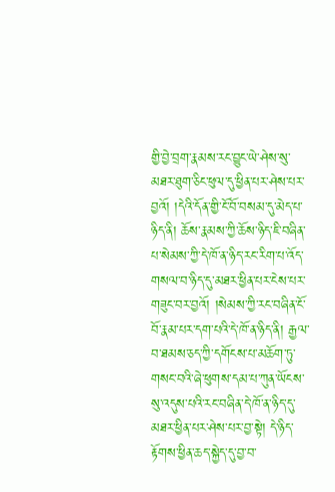གྱི་བྱེ་བྲག་རྣམས་རང་བྱུང་ཡེ་ཤེས་སུ་མཐར་ཐུག་ཅིང་ཕུལ་དུ་ཕྱིན་པར་ཤེས་པར་བྱའོ། །དེའི་དོན་གྱི་ངོ་བོ་བསམ་དུ་མེད་པ་ཉིད་ནི། ཆོས་རྣམས་ཀྱི་ཆོས་ཉིད་ཇི་བཞིན་པ་སེམས་ཀྱི་དེ་ཁོ་ན་ཉིད་རང་རིག་པ་འོད་གསལ་བ་ཉིད་དུ་མཐར་ཕྱིན་པར་ངེས་པར་གཟུང་བར་བྱའོ། །སེམས་ཀྱི་རང་བཞིན་ངོ་བོ་རྣམ་པར་དག་པའི་དེ་ཁོ་ན་ཉིད་ནི། རྒྱལ་བ་ཐམས་ཅད་ཀྱི་དགོངས་པ་མཆོག་ཏུ་གསང་བའི་ཞེ་ཕུགས་དམ་པ་ཀུན་ཡོངས་སུ་འདུས་པའི་རང་བཞིན་དེ་ཁོ་ན་ཉིད་དུ་མཐར་ཕྱིན་པར་ཤེས་པར་བྱ་སྟེ། དེ་ཉིད་རྟོགས་ཕྱིན་ཆད་སྐྱེད་དུ་བྱ་བ་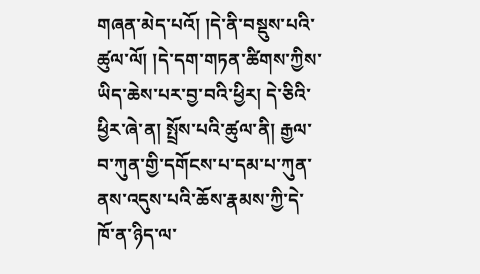གཞན་མེད་པའོ། །དེ་ནི་བསྡུས་པའི་ཚུལ་ལོ། །དེ་དག་གཏན་ཚིགས་ཀྱིས་ཡིད་ཆེས་པར་བྱ་བའི་ཕྱིར། དེ་ཅིའི་ཕྱིར་ཞེ་ན། སྤྲོས་པའི་ཚུལ་ནི། རྒྱལ་བ་ཀུན་གྱི་དགོངས་པ་དམ་པ་ཀུན་ནས་འདུས་པའི་ཆོས་རྣམས་ཀྱི་དེ་ཁོ་ན་ཉིད་ལ་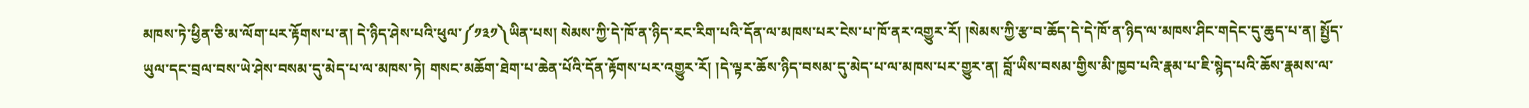མཁས་ཏེ་ཕྱིན་ཅི་མ་ལོག་པར་རྟོགས་པ་ན། དེ་ཉིད་ཤེས་པའི་ཕུལ་༼༡༣༡༽ཡིན་པས། སེམས་ཀྱི་དེ་ཁོ་ན་ཉིད་རང་རིག་པའི་དོན་ལ་མཁས་པར་ངེས་པ་ཁོ་ནར་འགྱུར་རོ། །སེམས་ཀྱི་རྩ་བ་ཆོད་དེ་དེ་ཁོ་ན་ཉིད་ལ་མཁས་ཤིང་གདེང་དུ་ཆུད་པ་ན། སྤྱོད་ཡུལ་དང་བྲལ་བས་ཡེ་ཤེས་བསམ་དུ་མེད་པ་ལ་མཁས་ཏེ། གསང་མཆོག་ཐེག་པ་ཆེན་པོའི་དོན་རྟོགས་པར་འགྱུར་རོ། །དེ་ལྟར་ཆོས་ཉིད་བསམ་དུ་མེད་པ་ལ་མཁས་པར་གྱུར་ན། བློ་ཡིས་བསམ་གྱིས་མི་ཁྱབ་པའི་རྣམ་པ་ཇི་སྙེད་པའི་ཆོས་རྣམས་ལ་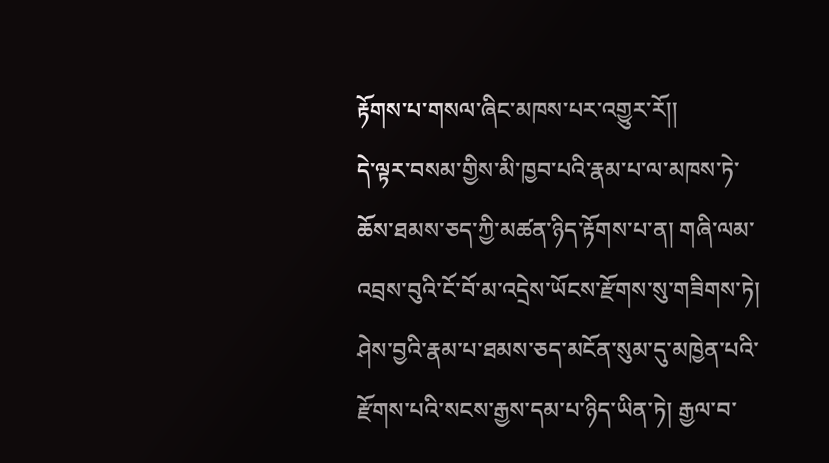རྟོགས་པ་གསལ་ཞིང་མཁས་པར་འགྱུར་རོ།།
དེ་ལྟར་བསམ་གྱིས་མི་ཁྱབ་པའི་རྣམ་པ་ལ་མཁས་ཏེ་ཆོས་ཐམས་ཅད་ཀྱི་མཚན་ཉིད་རྟོགས་པ་ན། གཞི་ལམ་འབྲས་བུའི་ངོ་བོ་མ་འདྲེས་ཡོངས་རྫོགས་སུ་གཟིགས་ཏེ། ཤེས་བྱའི་རྣམ་པ་ཐམས་ཅད་མངོན་སུམ་དུ་མཁྱེན་པའི་རྫོགས་པའི་སངས་རྒྱས་དམ་པ་ཉིད་ཡིན་ཏེ། རྒྱལ་བ་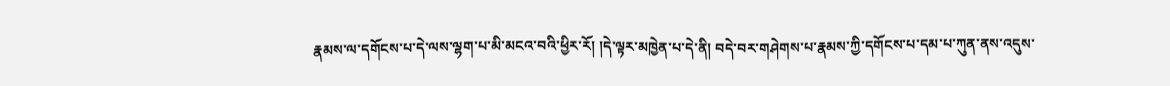རྣམས་ལ་དགོངས་པ་དེ་ལས་ལྷག་པ་མི་མངའ་བའི་ཕྱིར་རོ། །དེ་ལྟར་མཁྱེན་པ་དེ་ནི། བདེ་བར་གཤེགས་པ་རྣམས་ཀྱི་དགོངས་པ་དམ་པ་ཀུན་ནས་འདུས་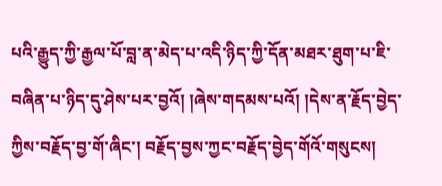པའི་རྒྱུད་ཀྱི་རྒྱལ་པོ་བླ་ན་མེད་པ་འདི་ཉིད་ཀྱི་དོན་མཐར་ཐུག་པ་ཇི་བཞིན་པ་ཉིད་དུ་ཤེས་པར་བྱའོ། །ཞེས་གདམས་པའོ། །དེས་ན་རྗོད་བྱེད་ཀྱིས་བརྗོད་བྱ་གོ་ཞིང་། བརྗོད་བྱས་ཀྱང་བརྗོད་བྱེད་གོའོ་གསུངས།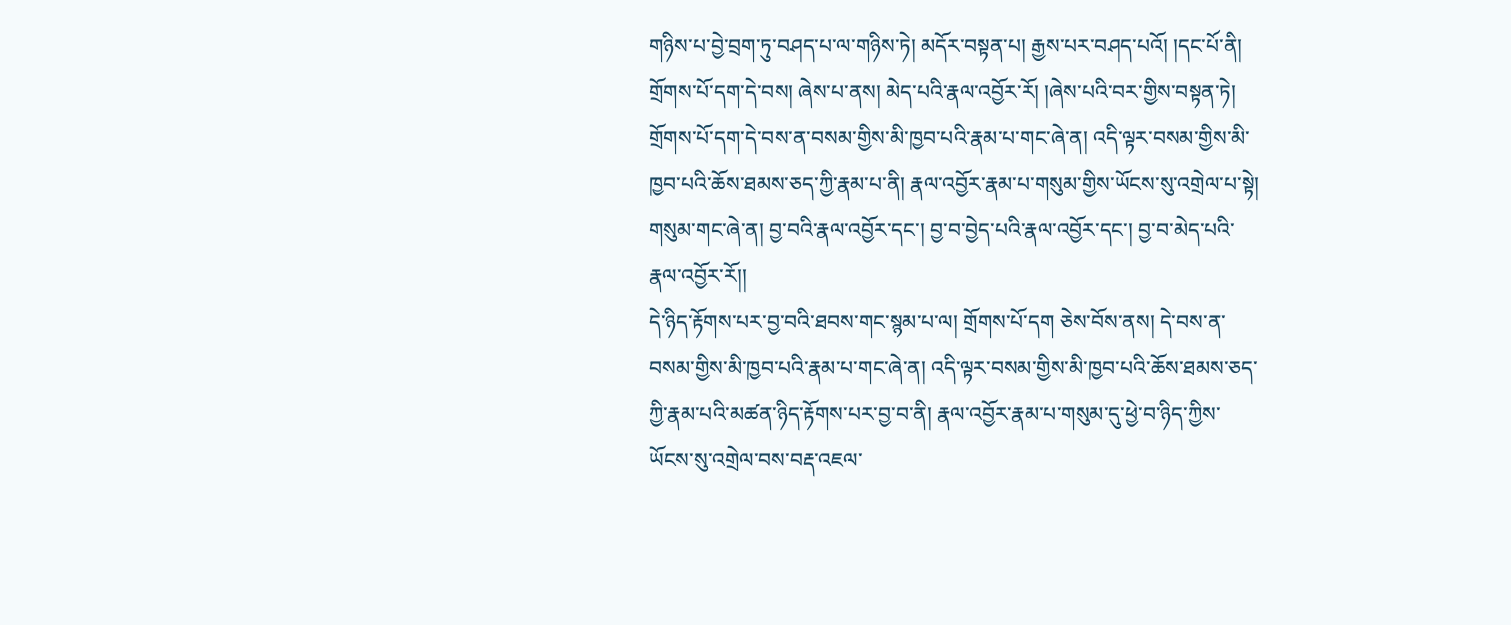གཉིས་པ་བྱེ་བྲག་ཏུ་བཤད་པ་ལ་གཉིས་ཏེ། མདོར་བསྟན་པ། རྒྱས་པར་བཤད་པའོ། །དང་པོ་ནི།
གྲོགས་པོ་དག་དེ་བས། ཞེས་པ་ནས། མེད་པའི་རྣལ་འབྱོར་རོ། །ཞེས་པའི་བར་གྱིས་བསྟན་ཏེ།
གྲོགས་པོ་དག་དེ་བས་ན་བསམ་གྱིས་མི་ཁྱབ་པའི་རྣམ་པ་གང་ཞེ་ན། འདི་ལྟར་བསམ་གྱིས་མི་ཁྱབ་པའི་ཆོས་ཐམས་ཅད་ཀྱི་རྣམ་པ་ནི། རྣལ་འབྱོར་རྣམ་པ་གསུམ་གྱིས་ཡོངས་སུ་འགྲེལ་པ་སྟེ། གསུམ་གང་ཞེ་ན། བྱ་བའི་རྣལ་འབྱོར་དང་། བྱ་བ་བྱེད་པའི་རྣལ་འབྱོར་དང་། བྱ་བ་མེད་པའི་རྣལ་འབྱོར་རོ།།
དེ་ཉིད་རྟོགས་པར་བྱ་བའི་ཐབས་གང་སྙམ་པ་ལ། གྲོགས་པོ་དག ཅེས་བོས་ནས། དེ་བས་ན་བསམ་གྱིས་མི་ཁྱབ་པའི་རྣམ་པ་གང་ཞེ་ན། འདི་ལྟར་བསམ་གྱིས་མི་ཁྱབ་པའི་ཆོས་ཐམས་ཅད་ཀྱི་རྣམ་པའི་མཚན་ཉིད་རྟོགས་པར་བྱ་བ་ནི། རྣལ་འབྱོར་རྣམ་པ་གསུམ་དུ་ཕྱེ་བ་ཉིད་ཀྱིས་ཡོངས་སུ་འགྲེལ་བས་བརྡ་འཇལ་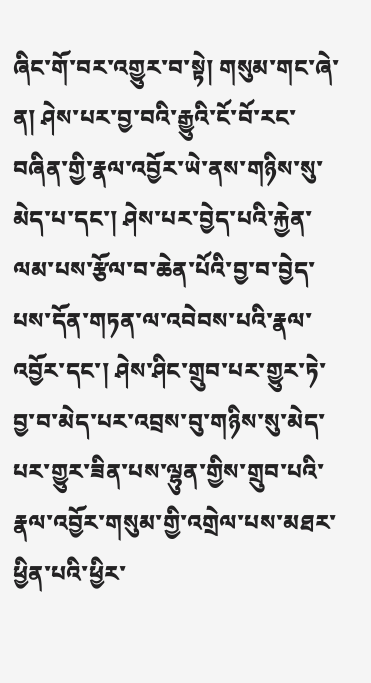ཞིང་གོ་བར་འགྱུར་བ་སྟེ། གསུམ་གང་ཞེ་ན། ཤེས་པར་བྱ་བའི་རྒྱུའི་ངོ་བོ་རང་བཞིན་གྱི་རྣལ་འབྱོར་ཡེ་ནས་གཉིས་སུ་མེད་པ་དང་། ཤེས་པར་བྱེད་པའི་རྐྱེན་ལམ་པས་རྩོལ་བ་ཆེན་པོའི་བྱ་བ་བྱེད་པས་དོན་གཏན་ལ་འབེབས་པའི་རྣལ་འབྱོར་དང་། ཤེས་ཤིང་གྲུབ་པར་གྱུར་ཏེ་བྱ་བ་མེད་པར་འབྲས་བུ་གཉིས་སུ་མེད་པར་གྱུར་ཟིན་པས་ལྷུན་གྱིས་གྲུབ་པའི་རྣལ་འབྱོར་གསུམ་གྱི་འགྲེལ་པས་མཐར་ཕྱིན་པའི་ཕྱིར་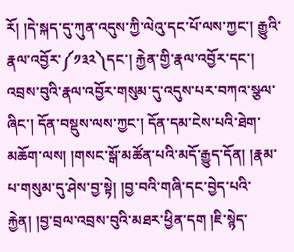རོ། །དེ་སྐད་དུ་ཀུན་འདུས་ཀྱི་ལེའུ་དང་པོ་ལས་ཀྱང་། རྒྱུའི་རྣལ་འབྱོར་༼༡༣༢༽དང་། རྐྱེན་གྱི་རྣལ་འབྱོར་དང་། འབྲས་བུའི་རྣལ་འབྱོར་གསུམ་དུ་འདུས་པར་བཀའ་སྩལ་ཞིང་། དོན་བསྡུས་ལས་ཀྱང་། དོན་དམ་ངེས་པའི་ཐེག་མཆོག་ལས། །གསང་སྒོ་མཚོན་པའི་མདོ་རྒྱུད་དོན། །རྣམ་པ་གསུམ་དུ་ཤེས་བྱ་སྟེ། །བྱ་བའི་གཞི་དང་བྱེད་པའི་རྐྱེན། །བྱ་བྲལ་འབྲས་བུའི་མཐར་ཕྱིན་དག །ཇི་སྙེད་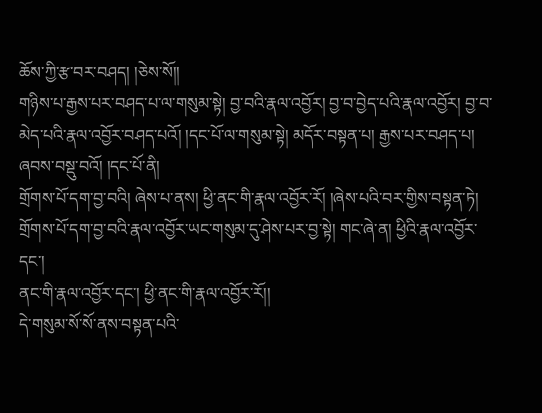ཆོས་ཀྱི་རྩ་བར་བཤད། །ཅེས་སོ།།
གཉིས་པ་རྒྱས་པར་བཤད་པ་ལ་གསུམ་སྟེ། བྱ་བའི་རྣལ་འབྱོར། བྱ་བ་བྱེད་པའི་རྣལ་འབྱོར། བྱ་བ་མེད་པའི་རྣལ་འབྱོར་བཤད་པའོ། །དང་པོ་ལ་གསུམ་སྟེ། མདོར་བསྟན་པ། རྒྱས་པར་བཤད་པ། ཞབས་བསྡུ་བའོ། །དང་པོ་ནི།
གྲོགས་པོ་དག་བྱ་བའི། ཞེས་པ་ནས། ཕྱི་ནང་གི་རྣལ་འབྱོར་རོ། །ཞེས་པའི་བར་གྱིས་བསྟན་ཏེ།
གྲོགས་པོ་དག་བྱ་བའི་རྣལ་འབྱོར་ཡང་གསུམ་དུ་ཤེས་པར་བྱ་སྟེ། གང་ཞེ་ན། ཕྱིའི་རྣལ་འབྱོར་དང་།
ནང་གི་རྣལ་འབྱོར་དང་། ཕྱི་ནང་གི་རྣལ་འབྱོར་རོ།།
དེ་གསུམ་སོ་སོ་ནས་བསྟན་པའི་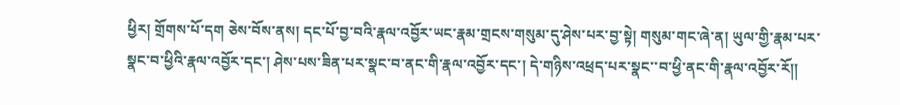ཕྱིར། གྲོགས་པོ་དག ཅེས་བོས་ནས། དང་པོ་བྱ་བའི་རྣལ་འབྱོར་ཡང་རྣམ་གྲངས་གསུམ་དུ་ཤེས་པར་བྱ་སྟེ། གསུམ་གང་ཞེ་ན། ཡུལ་གྱི་རྣམ་པར་སྣང་བ་ཕྱིའི་རྣལ་འབྱོར་དང་། ཤེས་པས་ཟིན་པར་སྣང་བ་ནང་གི་རྣལ་འབྱོར་དང་། དེ་གཉིས་འཕྲད་པར་སྣང་་བ་ཕྱི་ནང་གི་རྣལ་འབྱོར་རོ།།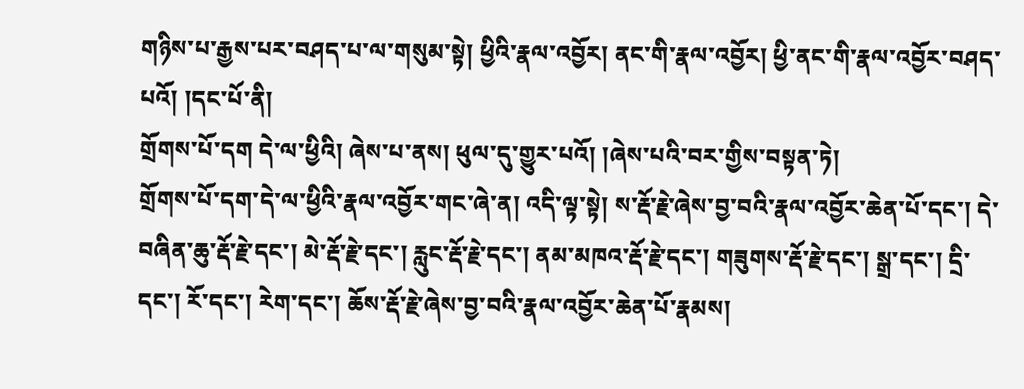གཉིས་པ་རྒྱས་པར་བཤད་པ་ལ་གསུམ་སྟེ། ཕྱིའི་རྣལ་འབྱོར། ནང་གི་རྣལ་འབྱོར། ཕྱི་ནང་གི་རྣལ་འབྱོར་བཤད་པའོ། །དང་པོ་ནི།
གྲོགས་པོ་དག དེ་ལ་ཕྱིའི། ཞེས་པ་ནས། ཕུལ་དུ་གྱུར་པའོ། །ཞེས་པའི་བར་གྱིས་བསྟན་ཏེ།
གྲོགས་པོ་དག་དེ་ལ་ཕྱིའི་རྣལ་འབྱོར་གང་ཞེ་ན། འདི་ལྟ་སྟེ། ས་རྡོ་རྗེ་ཞེས་བྱ་བའི་རྣལ་འབྱོར་ཆེན་པོ་དང་། དེ་བཞིན་ཆུ་རྡོ་རྗེ་དང་། མེ་རྡོ་རྗེ་དང་། རླུང་རྡོ་རྗེ་དང་། ནམ་མཁའ་རྡོ་རྗེ་དང་། གཟུགས་རྡོ་རྗེ་དང་། སྒྲ་དང་། དྲི་དང་། རོ་དང་། རེག་དང་། ཆོས་རྡོ་རྗེ་ཞེས་བྱ་བའི་རྣལ་འབྱོར་ཆེན་པོ་རྣམས།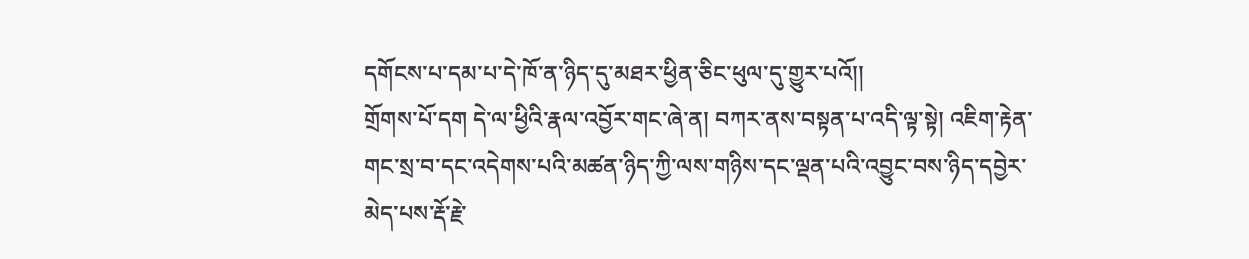དགོངས་པ་དམ་པ་དེ་ཁོ་ན་ཉིད་དུ་མཐར་ཕྱིན་ཅིང་ཕུལ་དུ་གྱུར་པའོ།།
གྲོགས་པོ་དག དེ་ལ་ཕྱིའི་རྣལ་འབྱོར་གང་ཞེ་ན། བཀར་ནས་བསྟན་པ་འདི་ལྟ་སྟེ། འཇིག་རྟེན་གང་སྲ་བ་དང་འདེགས་པའི་མཚན་ཉིད་ཀྱི་ལས་གཉིས་དང་ལྡན་པའི་འབྱུང་བས་ཉིད་དབྱེར་མེད་པས་རྡོ་རྗེ་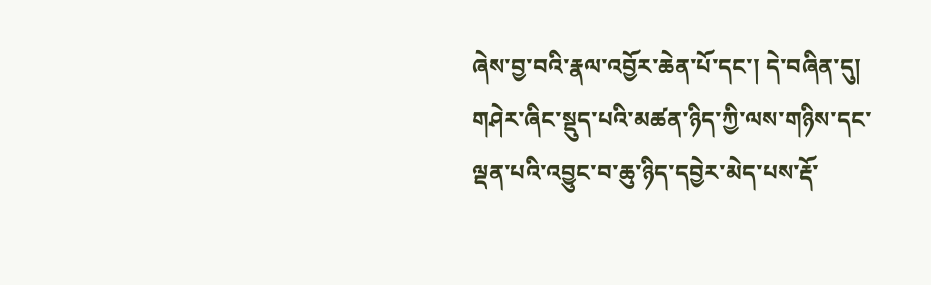ཞེས་བྱ་བའི་རྣལ་འབྱོར་ཆེན་པོ་དང་། དེ་བཞིན་དུ། གཤེར་ཞིང་སྡུད་པའི་མཚན་ཉིད་ཀྱི་ལས་གཉིས་དང་ལྡན་པའི་འབྱུང་བ་ཆུ་ཉིད་དབྱེར་མེད་པས་རྡོ་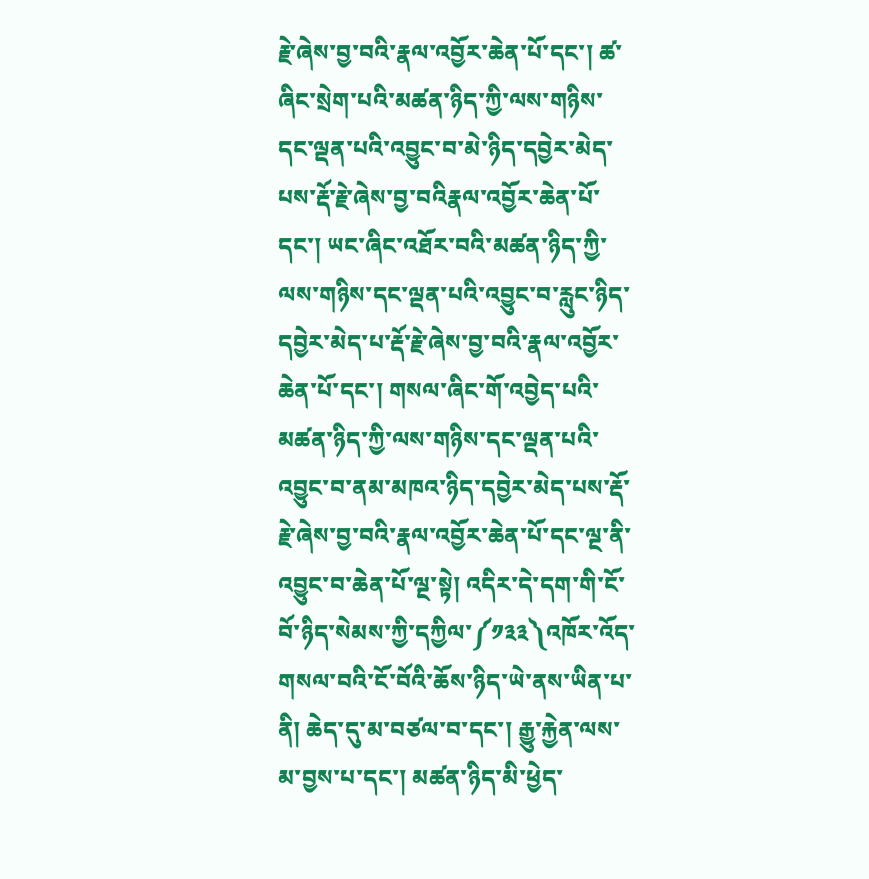རྗེ་ཞེས་བྱ་བའི་རྣལ་འབྱོར་ཆེན་པོ་དང་། ཚ་ཞིང་སྲེག་པའི་མཚན་ཉིད་ཀྱི་ལས་གཉིས་དང་ལྡན་པའི་འབྱུང་བ་མེ་ཉིད་དབྱེར་མེད་པས་རྡོ་རྗེ་ཞེས་བྱ་བའིརྣལ་འབྱོར་ཆེན་པོ་དང་། ཡང་ཞིང་འཐོར་བའི་མཚན་ཉིད་ཀྱི་ལས་གཉིས་དང་ལྡན་པའི་འབྱུང་བ་རླུང་ཉིད་དབྱེར་མེད་པ་རྡོ་རྗེ་ཞེས་བྱ་བའི་རྣལ་འབྱོར་ཆེན་པོ་དང་། གསལ་ཞིང་གོ་འབྱེད་པའི་མཚན་ཉིད་ཀྱི་ལས་གཉིས་དང་ལྡན་པའི་འབྱུང་བ་ནམ་མཁའ་ཉིད་དབྱེར་མེད་པས་རྡོ་རྗེ་ཞེས་བྱ་བའི་རྣལ་འབྱོར་ཆེན་པོ་དང་ལྔ་ནི་འབྱུང་བ་ཆེན་པོ་ལྔ་སྟེ། འདིར་དེ་དག་གི་ངོ་བོ་ཉིད་སེམས་ཀྱི་དཀྱིལ་༼༡༣༣༽འཁོར་འོད་གསལ་བའི་ངོ་བོའི་ཆོས་ཉིད་ཡེ་ནས་ཡིན་པ་ནི། ཆེད་དུ་མ་བཙལ་བ་དང་། རྒྱུ་རྐྱེན་ལས་མ་བྱས་པ་དང་། མཚན་ཉིད་མི་ཕྱེད་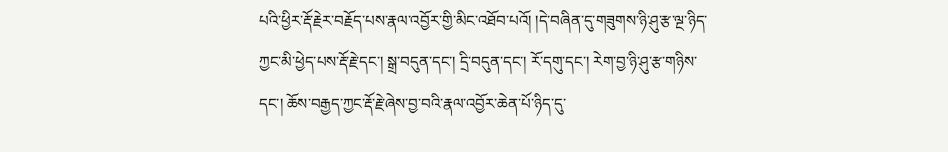པའི་ཕྱིར་རྡོ་རྗེར་བརྗོད་པས་རྣལ་འབྱོར་གྱི་མིང་འཐོབ་པའོ། །དེ་བཞིན་དུ་གཟུགས་ཉི་ཤུ་རྩ་ལྔ་ཉིད་ཀྱང་མི་ཕྱེད་པས་རྡོ་རྗེ་དང་། སྒྲ་བདུན་དང་། དྲི་བདུན་དང་། རོ་དགུ་དང་། རེག་བྱ་ཉི་ཤུ་རྩ་གཉིས་དང་། ཆོས་བརྒྱད་ཀྱང་རྡོ་རྗེ་ཞེས་བྱ་བའི་རྣལ་འབྱོར་ཆེན་པོ་ཉིད་དུ་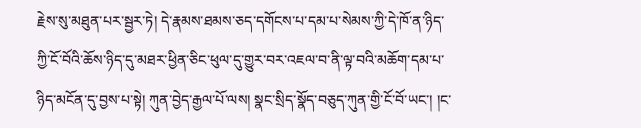རྗེས་སུ་མཐུན་པར་སྦྱར་ཏེ། དེ་རྣམས་ཐམས་ཅད་དགོངས་པ་དམ་པ་སེམས་ཀྱི་དེ་ཁོ་ན་ཉིད་ཀྱི་ངོ་བོའི་ཆོས་ཉིད་དུ་མཐར་ཕྱིན་ཅིང་ཕུལ་དུ་གྱུར་བར་འཇལ་བ་ནི་ལྟ་བའི་མཆོག་དམ་པ་ཉིད་མངོན་དུ་བྱས་པ་སྟེ། ཀུན་བྱེད་རྒྱལ་པོ་ལས། སྣང་སྲིད་སྣོད་བཅུད་ཀུན་གྱི་ངོ་བོ་ཡང་། །ང་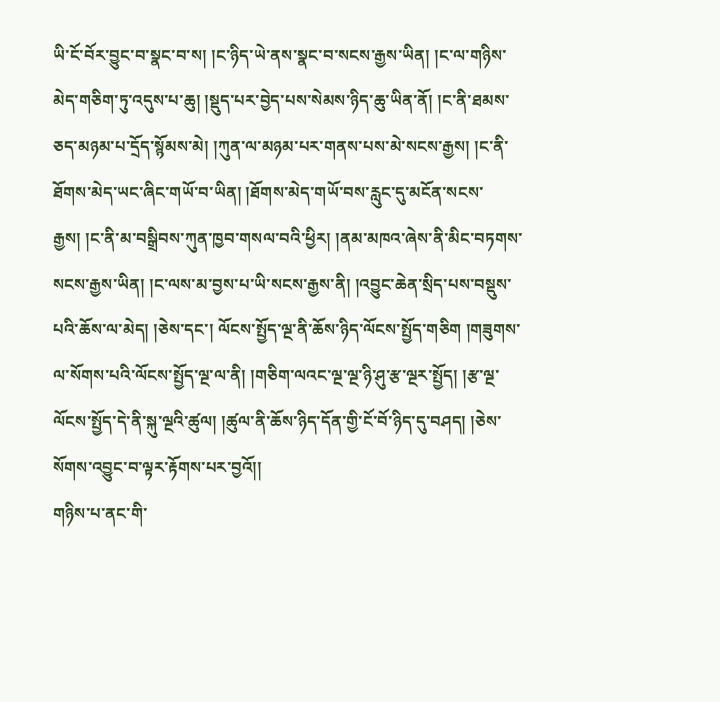ཡི་ངོ་བོར་བྱུང་བ་སྣང་བ་ས། །ང་ཉིད་ཡེ་ནས་སྣང་བ་སངས་རྒྱས་ཡིན། །ང་ལ་གཉིས་མེད་གཅིག་ཏུ་འདུས་པ་ཆུ། །སྡུད་པར་བྱེད་པས་སེམས་ཉིད་ཆུ་ཡིན་ནོ། །ང་ནི་ཐམས་ཅད་མཉམ་པ་དྲོད་སྙོམས་མེ། །ཀུན་ལ་མཉམ་པར་གནས་པས་མེ་སངས་རྒྱས། །ང་ནི་ཐོགས་མེད་ཡང་ཞིང་གཡོ་བ་ཡིན། །ཐོགས་མེད་གཡོ་བས་རླུང་དུ་མངོན་སངས་རྒྱས། །ང་ནི་མ་བསྒྲིབས་ཀུན་ཁྱབ་གསལ་བའི་ཕྱིར། །ནམ་མཁའ་ཞེས་ནི་མིང་བཏགས་སངས་རྒྱས་ཡིན། །ང་ལས་མ་བྱས་པ་ཡི་སངས་རྒྱས་ནི། །འབྱུང་ཆེན་སྲིད་པས་བསྡུས་པའི་ཆོས་ལ་མེད། །ཅེས་དང་། ལོངས་སྤྱོད་ལྔ་ནི་ཆོས་ཉིད་ལོངས་སྤྱོད་གཅིག །གཟུགས་ལ་སོགས་པའི་ལོངས་སྤྱོད་ལྔ་ལ་ནི། །གཅིག་ལའང་ལྔ་ལྔ་ཉི་ཤུ་རྩ་ལྔར་སྤྱོད། །རྩ་ལྔ་ལོངས་སྤྱོད་དེ་ནི་སྐུ་ལྔའི་ཚུལ། །ཚུལ་ནི་ཆོས་ཉིད་དོན་གྱི་ངོ་བོ་ཉིད་དུ་བཤད། །ཅེས་སོགས་འབྱུང་བ་ལྟར་རྟོགས་པར་བྱའོ།།
གཉིས་པ་ནང་གི་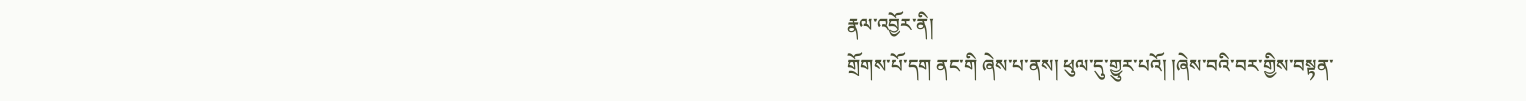རྣལ་འབྱོར་ནི།
གྲོགས་པོ་དག ནང་གི ཞེས་པ་ནས། ཕུལ་དུ་གྱུར་པའོ། །ཞེས་བའི་བར་གྱིས་བསྟན་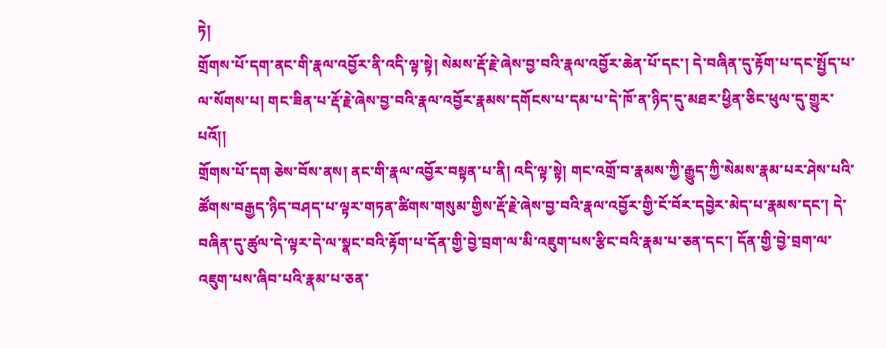ཏེ།
གྲོགས་པོ་དག་ནང་གི་རྣལ་འབྱོར་ནི་འདི་ལྟ་སྟེ། སེམས་རྡོ་རྗེ་ཞེས་བྱ་བའི་རྣལ་འབྱོར་ཆེན་པོ་དང་། དེ་བཞིན་དུ་རྟོག་པ་དང་སྤྱོད་པ་ལ་སོགས་པ། གང་ཟིན་པ་རྡོ་རྗེ་ཞེས་བྱ་བའི་རྣལ་འབྱོར་རྣམས་དགོངས་པ་དམ་པ་དེ་ཁོ་ན་ཉིད་དུ་མཐར་ཕྱིན་ཅིང་ཕུལ་དུ་གྱུར་པའོ།།
གྲོགས་པོ་དག ཅེས་བོས་ནས། ནང་གི་རྣལ་འབྱོར་བསྟན་པ་ནི། འདི་ལྟ་སྟེ། གང་འགྲོ་བ་རྣམས་ཀྱི་རྒྱུད་ཀྱི་སེམས་རྣམ་པར་ཤེས་པའི་ཚོགས་བརྒྱད་ཉིད་བཤད་པ་ལྟར་གཏན་ཚིགས་གསུམ་གྱིས་རྡོ་རྗེ་ཞེས་བྱ་བའི་རྣལ་འབྱོར་གྱི་ངོ་བོར་དབྱེར་མེད་པ་རྣམས་དང་། དེ་བཞིན་དུ་ཚུལ་དེ་ལྟར་དེ་ལ་སྣང་བའི་རྟོག་པ་དོན་གྱི་བྱེ་བྲག་ལ་མི་འཇུག་པས་རྩིང་བའི་རྣམ་པ་ཅན་དང་། དོན་གྱི་བྱེ་བྲག་ལ་འཇུག་པས་ཞིབ་པའི་རྣམ་པ་ཅན་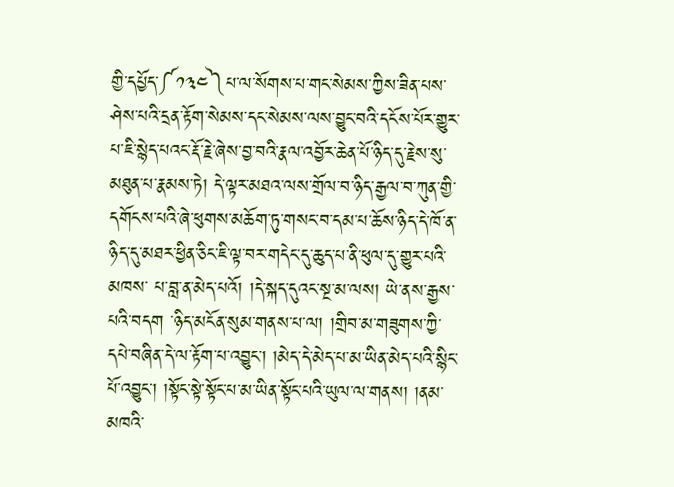གྱི་དཔྱོད་༼༡༣༤༽པ་ལ་སོགས་པ་གང་སེམས་ཀྱིས་ཟིན་པས་ཤེས་པའི་དྲན་རྟོག་སེམས་དང་སེམས་ལས་བྱུང་བའི་དངོས་པོར་གྱུར་པ་ཇི་སྙེད་པའང་རྡོ་རྗེ་ཞེས་བྱ་བའི་རྣལ་འབྱོར་ཆེན་པོ་ཉིད་དུ་རྗེས་སུ་མཐུན་པ་རྣམས་ཏེ། དེ་ལྟར་མཐའ་ལས་གྲོལ་བ་ཉིད་རྒྱལ་བ་ཀུན་གྱི་དགོངས་པའི་ཞེ་ཕུགས་མཆོག་ཏུ་གསང་བ་དམ་པ་ཆོས་ཉིད་དེ་ཁོ་ན་ཉིད་དུ་མཐར་ཕྱིན་ཅིང་ཇི་ལྟ་བར་གདེང་དུ་ཆུད་པ་ནི་ཕུལ་དུ་གྱུར་པའི་མཁས་ པ་བླ་ན་མེད་པའོ། །དེ་སྐད་དུའང་སྔ་མ་ལས། ཡེ་ནས་རྒྱས་པའི་བདག ་ཉིད་མངོན་སུམ་གནས་པ་ལ། །གྲིབ་མ་གཟུགས་ཀྱི་དཔེ་བཞིན་དེ་ལ་རྟོག་པ་འབྱུང་། །མེད་དེ་མེད་པ་མ་ཡིན་མེད་པའི་སྙིང་པོ་འབྱུང་། །སྟོང་སྟེ་སྟོང་པ་མ་ཡིན་སྟོང་པའི་ཡུལ་ལ་གནས། །ནམ་མཁའི་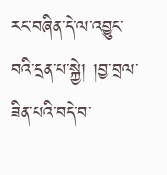རང་བཞིན་དེ་ལ་འབྱུང་བའི་དྲན་པ་སྐྱེ། །བྱ་བྲལ་ཟིན་པའི་བདེ་བ་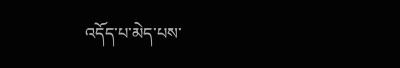འདོད་པ་མེད་པས་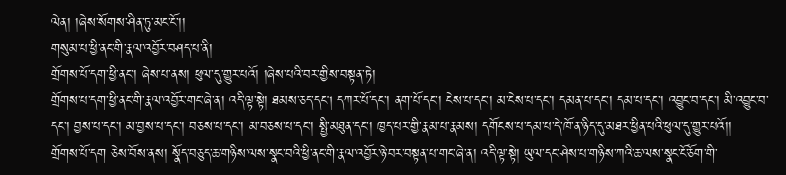ལེན། །ཞེས་སོགས་ཤིན་ཏུ་མང་ངོ་།།
གསུམ་པ་ཕྱི་ནང་གི་རྣལ་འབྱོར་བཤད་པ་ནི།
གྲོགས་པོ་དག་ཕྱི་ནང་། ཞེས་པ་ནས། ཕུལ་དུ་གྱུར་པའོ། །ཞེས་པའི་བར་གྱིས་བསྟན་ཏེ།
གྲོགས་པ་དག་ཕྱི་ནང་གི་རྣལ་འབྱོར་གང་ཞེ་ན། འདི་ལྟ་སྟེ། ཐམས་ཅད་དང། དཀར་པོ་དང་། ནག་པོ་དང་། ངེས་པ་དང་། མ་ངེས་པ་དང་། དམན་པ་དང་། དམ་པ་དང་། འབྱུང་བ་དང་། མི་འབྱུང་བ་དང་། བྱས་པ་དང་། མ་བྱས་པ་དང་། བཅས་པ་དང་། མ་བཅས་པ་དང་། སྤྱི་མཐུན་དང་། ཁྱད་པར་གྱི་རྣམ་པ་རྣམས། དགོངས་པ་དམ་པ་དེ་ཁོ་ན་ཉིད་དུ་མཐར་ཕྱིན་པའི་ཕུལ་དུ་གྱུར་པའོ།།
གྲོགས་པོ་དག ཅེས་བོས་ནས། སྣོད་བཅུད་ཆ་གཉིས་ལས་སྣང་བའི་ཕྱི་ནང་གི་རྣལ་འབྱོར་ཉེ་བར་བསྟན་པ་གང་ཞེ་ན། འདི་ལྟ་སྟེ། ཡུལ་དང་ཤེས་པ་གཉིས་ཀའི་ཆ་ལས་སྣང་ངོ་ཅོག་གི་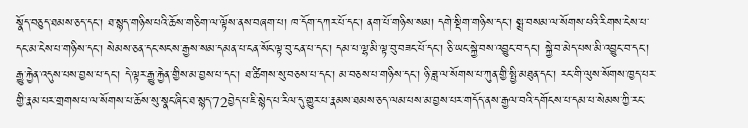སྣོད་བཅུད་ཐམས་ཅད་དང་། ཐ་སྙད་གཉིས་པའི་ཆོས་གཅིག་ལ་ལྟོས་ནས་བཞག་པ། ཁ་དོག་དཀར་པོ་དང་། ནག་པོ་གཉིས་སམ། དགེ་སྡིག་གཉིས་དང་། སྨྲ་བསམ་ལ་སོགས་པའི་རིགས་ངེས་པ་དང་མ་ངེས་པ་གཉིས་དང་། སེམས་ཅན་དང་སངས་རྒྱས་སམ་དམན་པ་ངན་སོང་ལྟ་བུ་ངན་པ་དང་། དམ་པ་ལྷ་མི་ལྟ་བུ་བཟང་པོ་དང་། ཅི་ཡང་སྐྱེ་བས་འབྱུང་བ་དང་། སྐྱེ་བ་མེད་པས་མི་འབྱུང་བ་དང་། རྒྱུ་རྐྱེན་འདུས་པས་བྱས་པ་དང་། དེ་ལྟར་རྒྱུ་རྐྱེན་གྱིས་མ་བྱས་པ་དང་། ཐ་ཚིགས་སུ་བཅས་པ་དང་། མ་བཅས་པ་གཉིས་དང་། ཉི་ཟླ་ལ་སོགས་པ་ཀུན་གྱི་སྤྱི་མཐུན་དང་། རང་གི་ལུས་སོགས་ཁྱད་པར་གྱི་རྣམ་པར་གྲགས་པ་ལ་སོགས་པ་ཆོས་སུ་སྣང་ཞིང་ཐ་སྙད་72བྱེད་པ་ཇི་སྙེད་པ་རིལ་དུ་གྱུར་པ་རྣམས་ཐམས་ཅད་ལམ་པས་མ་བྱས་པར་གདོད་ནས་རྒྱལ་བའི་དགོངས་པ་དམ་པ་སེམས་ཀྱི་རང་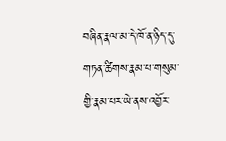བཞིན་རྣལ་མ་དེ་ཁོ་ན་ཉིད་དུ་གཏན་ཚིགས་རྣམ་པ་གསུམ་གྱི་རྣམ་པར་ཡེ་ནས་འབྱོར་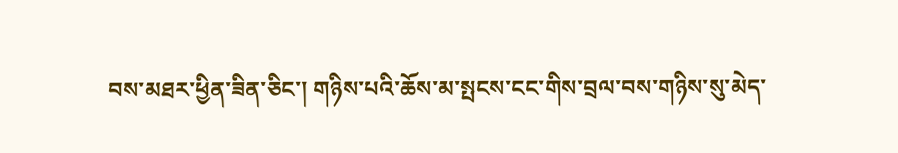བས་མཐར་ཕྱིན་ཟིན་ཅིང་། གཉིས་པའི་ཆོས་མ་སྤངས་ངང་གིས་བྲལ་བས་གཉིས་སུ་མེད་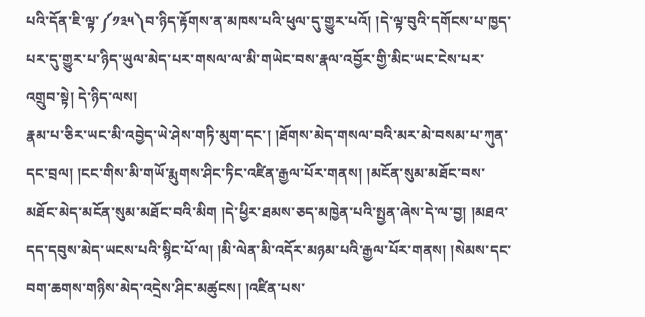པའི་དོན་ཇི་ལྟ་༼༡༣༥༽བ་ཉིད་རྟོགས་ན་མཁས་པའི་ཕུལ་དུ་གྱུར་པའོ། །དེ་ལྟ་བུའི་དགོངས་པ་ཁྱད་པར་དུ་གྱུར་པ་ཉིད་ཡུལ་མེད་པར་གསལ་ལ་མི་གཡེང་བས་རྣལ་འབྱོར་གྱི་མིང་ཡང་ངེས་པར་འགྲུབ་སྟེ། དེ་ཉིད་ལས།
རྣམ་པ་ཅིར་ཡང་མི་འབྱེད་ཡེ་ཤེས་གཏི་མུག་དང་། །ཐོགས་མེད་གསལ་བའི་མར་མེ་བསམ་པ་ཀུན་དང་བྲལ། །ངང་གིས་མི་གཡོ་རྨུགས་ཤིང་ཏིང་འཛིན་རྒྱལ་པོར་གནས། །མངོན་སུམ་མཐོང་བས་མཐོང་མེད་མངོན་སུམ་མཐོང་བའི་མིག །དེ་ཕྱིར་ཐམས་ཅད་མཁྱེན་པའི་སྤྱན་ཞེས་དེ་ལ་བྱ། །མཐའ་དད་དབུས་མེད་ཡངས་པའི་སྙིང་པོ་ལ། །མི་ལེན་མི་འདོར་མཉམ་པའི་རྒྱལ་པོར་གནས། །སེམས་དང་བག་ཆགས་གཉིས་མེད་འདྲེས་ཤིང་མཚུངས། །འཛིན་པས་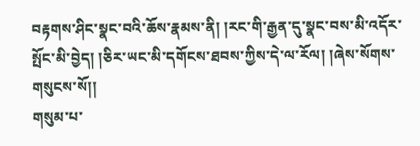བརྟགས་ཤིང་སྣང་བའི་ཆོས་རྣམས་ནི། །རང་གི་རྒྱན་དུ་སྣང་བས་མི་འདོར་སྤོང་མི་བྱེད། །ཅིར་ཡང་མི་དགོངས་ཐབས་ཀྱིས་དེ་ལ་རོལ། །ཞེས་སོགས་གསུངས་སོ།།
གསུམ་པ་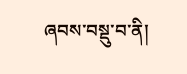ཞབས་བསྡུ་བ་ནི།